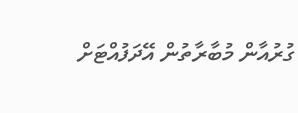ގުރުއާން މުބާރާތުން އޭދަފުއްޓަށް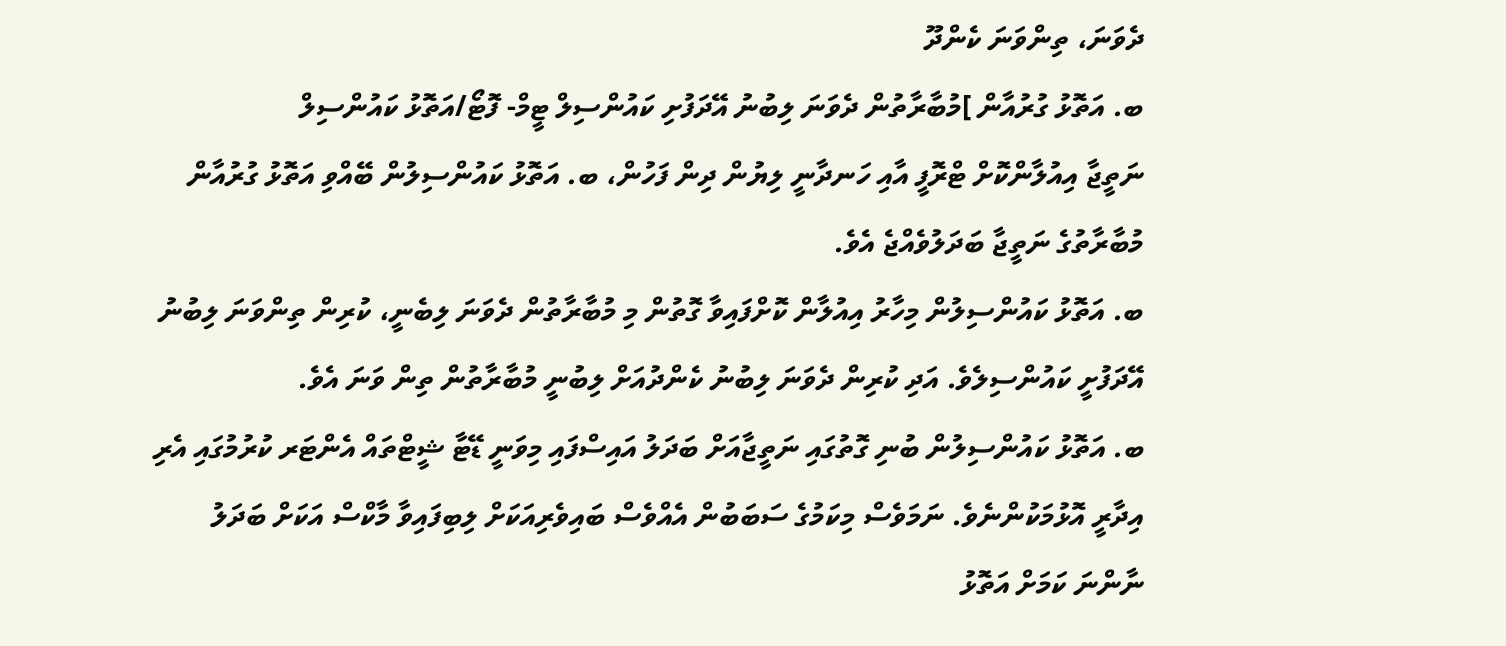ދެވަނަ، ތިންވަނަ ކެންދޫ
ބ. އަތޮޅު ގުރުއާން ]މުބާރާތުން ދެވަނަ ލިބުނު އޭދަފުށި ކައުންސިލް ޓީމް- ފޮޓޯ/އަތޮޅު ކައުންސިލް
ނަތީޖާ އިއުލާންކޮށް ޓްރޮފީ އާއި ހަނދާނީ ލިޔުން ދިން ފަހުން، ބ. އަތޮޅު ކައުންސިލުން ބޭއްވި އަތޮޅު ގުރުއާން މުބާރާތުގެ ނަތީޖާ ބަދަލުވެއްޖެ އެވެ.
ބ. އަތޮޅު ކައުންސިލުން މިހާރު އިއުލާން ކޮށްފައިވާ ގޮތުން މި މުބާރާތުން ދެވަނަ ލިބެނީ، ކުރިން ތިންވަނަ ލިބުނު އޭދަފުށީ ކައުންސިލެވެ. އަދި ކުރިން ދެވަނަ ލިބުނު ކެންދުއަށް ލިބުނީ މުބާރާތުން ތިން ވަނަ އެވެ.
ބ. އަތޮޅު ކައުންސިލުން ބުނި ގޮތުގައި ނަތީޖާއަށް ބަދަލު އައިސްފައި މިވަނީ ޑޭޓާ ޝީޓްތައް އެންޓަރ ކުރުމުގައި އެރި އިދާރީ އޮޅުމަކުންނެވެ. ނަމަވެސް މިކަމުގެ ސަބަބުން އެއްވެސް ބައިވެރިއަކަށް ލިބިފައިވާ މާކްސް އަކަށް ބަދަލު ނާންނަ ކަމަށް އަތޮޅު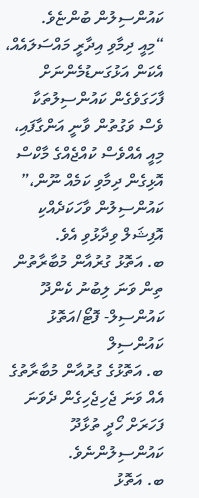ކައުންސިލުން ބުންޏެވެ.
“މިއީ ދިމާވި އިދާރީ މައްސަލައެއް، އެކަން އަޅުގަނޑުމެންނަށް ފާހަގަވެގެން ކައުންސިލުތަކާ ވެސް ވަގުތުން ވާނީ އަންގާފައި، މިއީ އެއްވެސް ކުއްޖެއްގެ މާކްސް އޮޅިގެން ދިމާވި ކަމެއް ނޫން،” ކައުންސިލުން ވާހަކަދެއްކި އޮފިޝަލް ވިދާޅުވި އެވެ.
ބ. އަތޮޅު ގުރުއާން މުބާރާތުން ތިން ވަނަ ލިބުނު ކެންދޫ ކައުންސިލް- ފޮޓޯ/އަތޮޅު ކައުންސިލް
ބ. އަތޮޅުގެ ގުރުއާން މުބާރާތުގެ އެއް ވަނަ ޖެހިޖެހިގެން ދެވަނަ ފަހަރަށް ހޯދީ ތުޅާދޫ ކައުންސިލުންނެވެ.
ބ. އަތޮޅު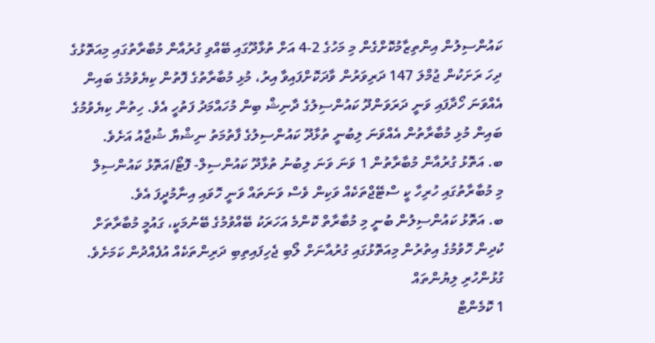ކައުންސިލުން އިންތިޒާމުކޮށްގެން މި މަހުގެ 2-4 އަށް ތުޅާދޫގައި ބޭއްވި ގުރުއާން މުބާރާތުގައި މިއަތޮޅުގެ ދިހަ ރަށަކުން ޖުމްލަ 147 ދަރިވަރުން ވާދަކޮށްފައިވާ އިރު، މުޅި މުބާރާތުގެ ފޮތުން ކިޔެވުމުގެ ބައިން އެއްވަނަ ހޯދާފައި ވަނީ ދަރަވަންދޫ ކައުންސިލުގެ ދާނިޝް ބިން މުހައްމަދު ފަތުހީ އެވެ. ހިތުން ކިޔެވުމުގެ ބައިން މުޅި މުބާރާތުން އެއްވަނަ ލިބުނީ ތުޅާދޫ ކައުންސިލުގެ ފާތުމަތު ނިޝްޔާ ޝުޖާއު އަށެވެ.
ބ. އަތޮޅު ގުރުއާން މުބާރާތުން 1 ވަނަ ވަނަ ލިބުނު ތުޅާދޫ ކައުންސިލް- ފޮޓޯ/އަތޮޅު ކައުންސިލް
މި މުބާރާތުގައި ހުރިހާ ކީ ސްޓޭޖްތަކެއް ވަކިން ވެސް ވަނަތައް ވަނީ ހޮވައި އިނާމުދީފަ އެވެ.
ބ. އަތޮޅު ކައުންސިލުން ބުނީ މި މުބާރާތް ކޮންމެ އަހަރަކު ބޭއްވުމުގެ ބޭނުމަކީ، ގައުމީ މުބާރާތަށް ކުދިން ހޮވުމުގެ އިތުރުން މިއަތޮޅުގައި ގުރުއާނަށް ލޯބި ޖެހިފައިތިބި ދަރިންތަކެއް އުފެއްދުން ކަމަށެވެ.
ގުޅުންހުރި ލިޔުންތައް
1 ކޮމެންޓް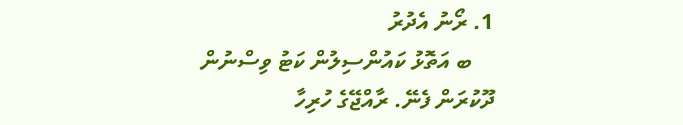1. ރޯނު އެދުރު
    ބ އަތޮޅު ކައުންސިލުން ކަޓު ވިސްނުން ދޫކުރަން ފެނޭ. ރާއްޖޭގެ ހުރިހާ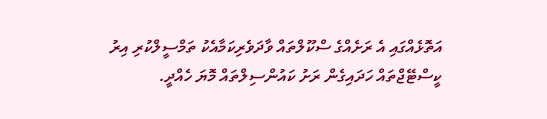އަތޮޅެއްގައި އެ ރަށެއްގެ ސްކޫލްތައް ވާދަވެރިކަމާއެކު ތަމްސީލްކުރި އިރު ކީސްޓޭޖްތައް ހަދައިގެން ރަށު ކައުންސިލްތައް މޮޔަ ހެއްދީ.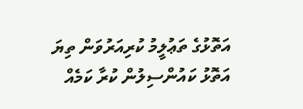އަތޮޅުގެ ތަޢުލީމު ކުރިއަރުވަން ތިޔަ އަތޮޅު ކައުންސިލުން ކުރާ ކަމެއް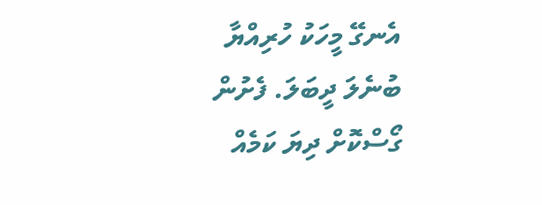އެނގޭ މީހަކު ހުރިއްޔާ ބުނެލަ ދީބަލަ. ފެށުން ގޯސްކޮށް ދިޔަ ކަމެއް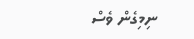ނިމިގެން ވެސް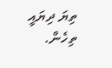ތިޔަ ދިޔައީ ތިހެން.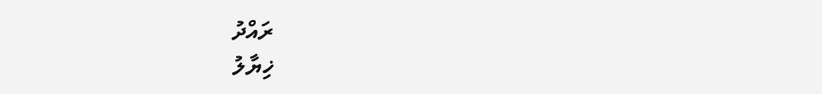ރައްދު
ޚިޔާލު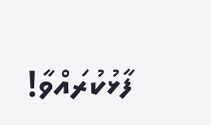ފާޅުކުރައްވާ!